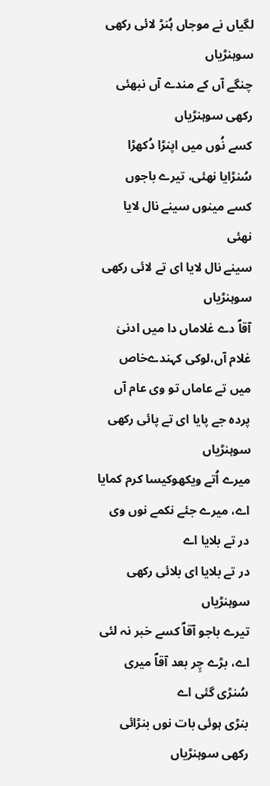لگیاں نے موجاں ہُنڑ لائی رکھی سوہنڑیاں
چنگے آں کے مندے آں نبھئی رکھی سوہنڑیاں
کسے نُوں میں اپنڑا دُکھڑا سُنڑایا نھئی، تیرے باجوں کسے مینوں سینے نال لایا نھئی
سینے نال لایا ای تے لائی رکھی سوہنڑیاں
آقاؐ دے غلاماں دا میں ادنیٰ غلام آں،لوکی کہندےخاص میں تے عاماں تو وی عام آں
پردہ جے پایا ای تے پائی رکھی سوہنڑیاں
میرے اُتے ویکھوکیسا کرم کمایا اے، میرے جئے نکمے نوں وی در تے بلایا اے
در تے بلایا ای بلائی رکھی سوہنڑیاں
تیرے باجو آقاؐ کسے خبر نہ لئی اے، بڑے چِر بعد آقاؐ میری سُنڑی گئی اے
بنڑی ہوئی بات نوں بنڑائی رکھی سوہنڑیاں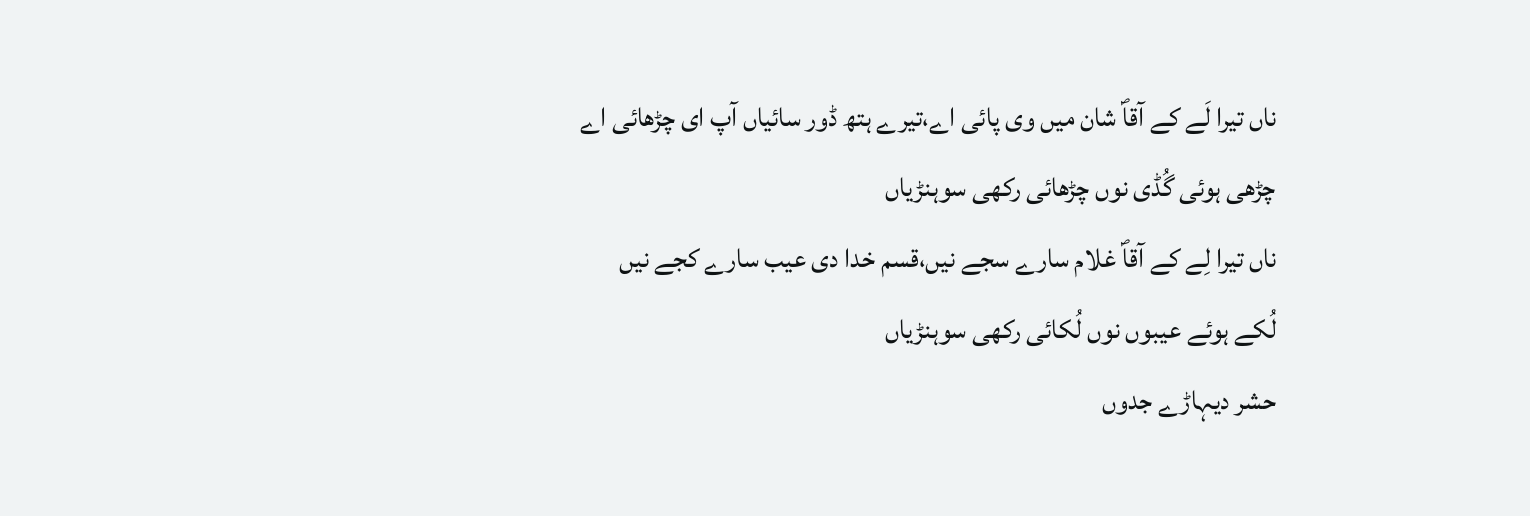ناں تیرا لَے کے آقاؐ شان میں وی پائی اے،تیرے ہتھ ڈور سائیاں آپ ای چڑھائی اے
چڑھی ہوئی گُڈی نوں چڑھائی رکھی سوہنڑیاں
ناں تیرا لِے کے آقاؐ غلام سارے سجے نیں،قسم خدا دی عیب سارے کجے نیں
لُکے ہوئے عیبوں نوں لُکائی رکھی سوہنڑیاں
حشر دیہاڑے جدوں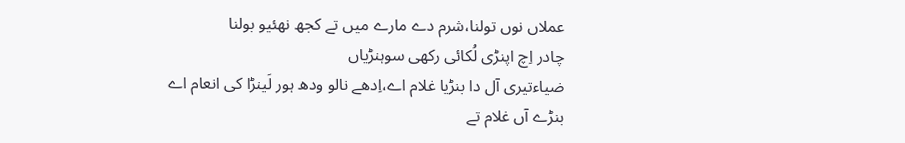عملاں نوں تولنا،شرم دے مارے میں تے کجھ نھئیو بولنا
چادر اِچ اپنڑی لُکائی رکھی سوہنڑیاں
ضیاءتیری آل دا بنڑیا غلام اے،اِدھے نالو ودھ ہور لَینڑا کی انعام اے
بنڑے آں غلام تے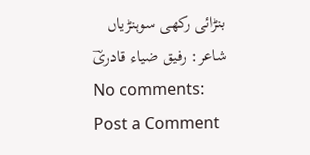بنڑائی رکھی سوہنڑیاں
شاعر: رفیق ضیاء قادریؔ
No comments:
Post a Comment